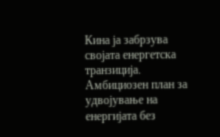Кина ја забрзува својата енергетска транзиција. Амбициозен план за удвојување на енергијата без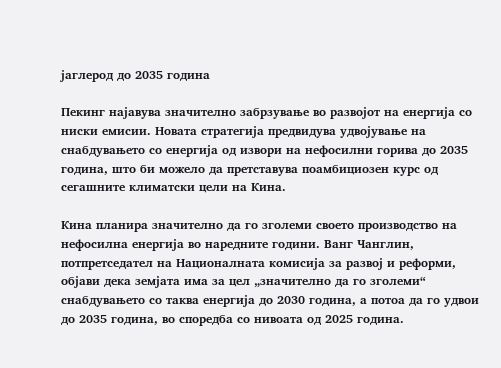јаглерод до 2035 година

Пекинг најавува значително забрзување во развојот на енергија со ниски емисии. Новата стратегија предвидува удвојување на снабдувањето со енергија од извори на нефосилни горива до 2035 година, што би можело да претставува поамбициозен курс од сегашните климатски цели на Кина.

Кина планира значително да го зголеми своето производство на нефосилна енергија во наредните години. Ванг Чанглин, потпретседател на Националната комисија за развој и реформи, објави дека земјата има за цел „значително да го зголеми“ снабдувањето со таква енергија до 2030 година, а потоа да го удвои до 2035 година, во споредба со нивоата од 2025 година.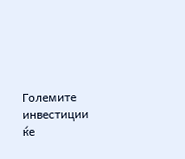Големите инвестиции ќе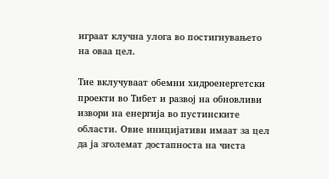играат клучна улога во постигнувањето на оваа цел.

Тие вклучуваат обемни хидроенергетски проекти во Тибет и развој на обновливи извори на енергија во пустинските области. Овие иницијативи имаат за цел да ја зголемат достапноста на чиста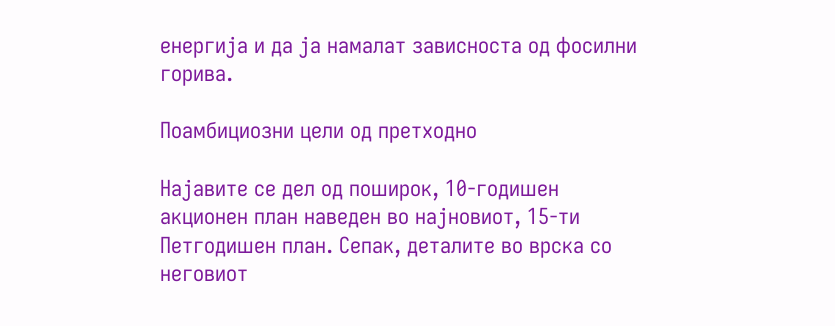енергија и да ја намалат зависноста од фосилни горива.

Поамбициозни цели од претходно

Најавите се дел од поширок, 10-годишен акционен план наведен во најновиот, 15-ти Петгодишен план. Сепак, деталите во врска со неговиот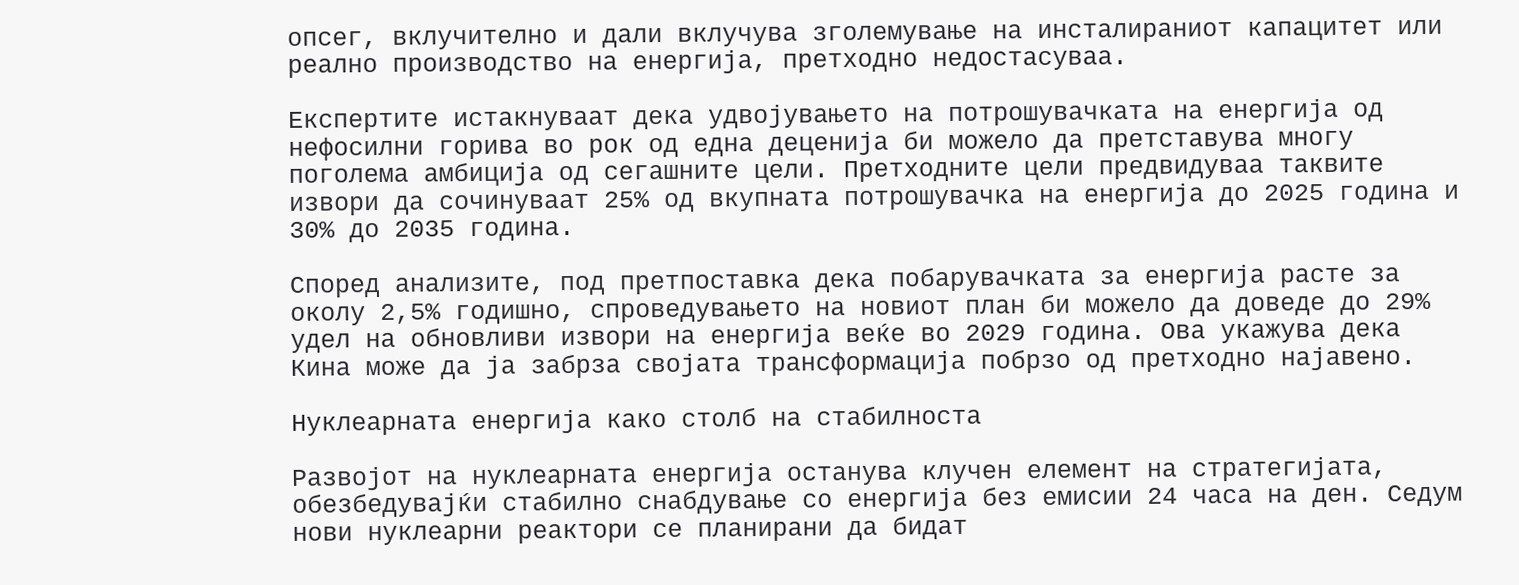опсег, вклучително и дали вклучува зголемување на инсталираниот капацитет или реално производство на енергија, претходно недостасуваа.

Експертите истакнуваат дека удвојувањето на потрошувачката на енергија од нефосилни горива во рок од една деценија би можело да претставува многу поголема амбиција од сегашните цели. Претходните цели предвидуваа таквите извори да сочинуваат 25% од вкупната потрошувачка на енергија до 2025 година и 30% до 2035 година.

Според анализите, под претпоставка дека побарувачката за енергија расте за околу 2,5% годишно, спроведувањето на новиот план би можело да доведе до 29% удел на обновливи извори на енергија веќе во 2029 година. Ова укажува дека Кина може да ја забрза својата трансформација побрзо од претходно најавено.

Нуклеарната енергија како столб на стабилноста

Развојот на нуклеарната енергија останува клучен елемент на стратегијата, обезбедувајќи стабилно снабдување со енергија без емисии 24 часа на ден. Седум нови нуклеарни реактори се планирани да бидат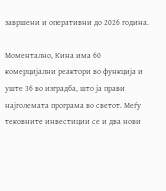завршени и оперативни до 2026 година.

Моментално, Кина има 60 комерцијални реактори во функција и уште 36 во изградба, што ја прави најголемата програма во светот. Меѓу тековните инвестиции се и два нови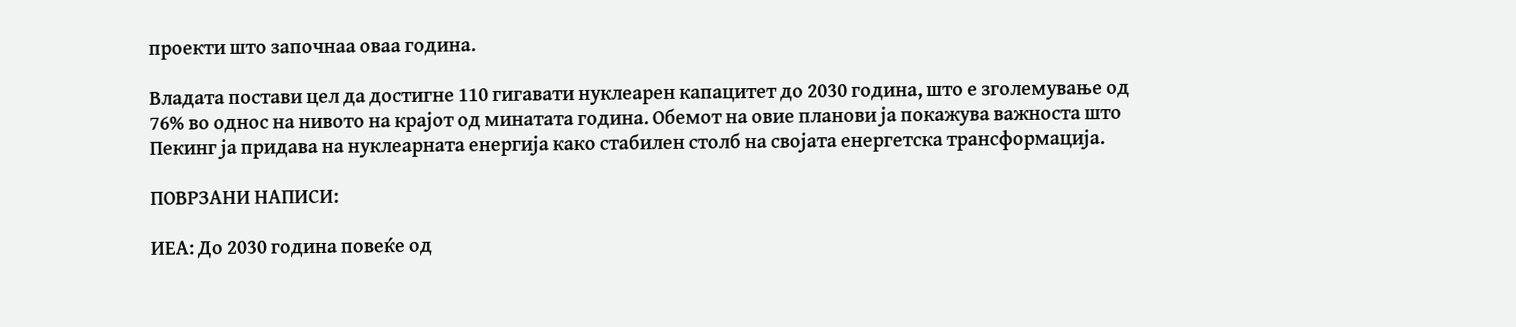проекти што започнаа оваа година.

Владата постави цел да достигне 110 гигавати нуклеарен капацитет до 2030 година, што е зголемување од 76% во однос на нивото на крајот од минатата година. Обемот на овие планови ја покажува важноста што Пекинг ја придава на нуклеарната енергија како стабилен столб на својата енергетска трансформација.

ПОВРЗАНИ НАПИСИ:

ИЕА: До 2030 година повеќе од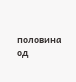половина од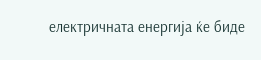електричната енергија ќе биде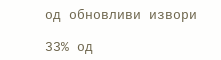од обновливи извори

33% од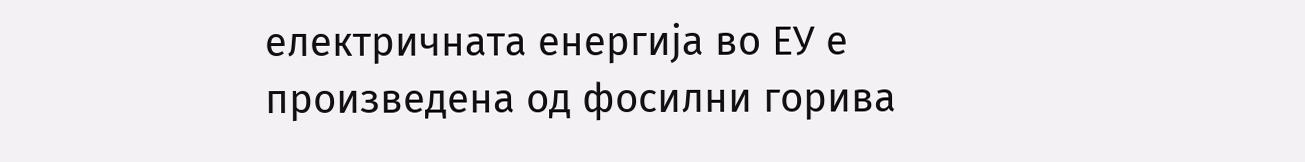електричната енергија во ЕУ е произведена од фосилни горива